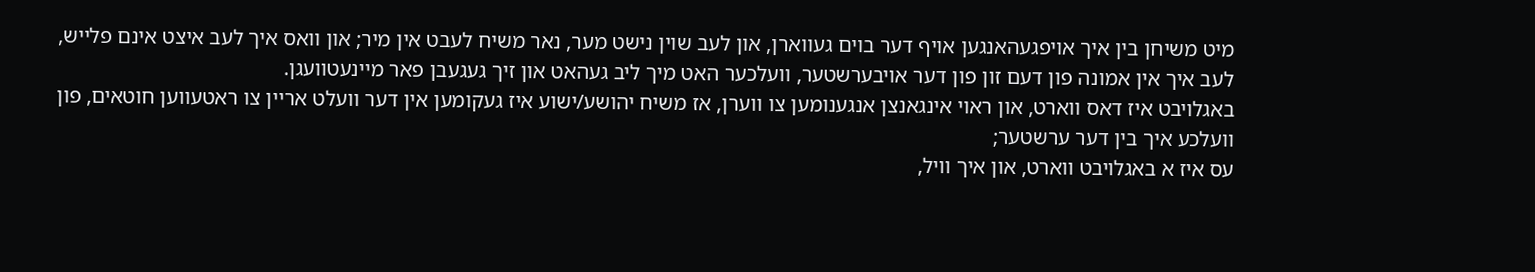מיט משיחן בין איך אויפגעהאנגען אויף דער בוים געווארן, און לעב שוין נישט מער, נאר משיח לעבט אין מיר; און וואס איך לעב איצט אינם פלייש, לעב איך אין אמונה פון דעם זון פון דער אויבערשטער, וועלכער האט מיך ליב געהאט און זיך געגעבן פאר מיינעטוועגן.
באגלויבט איז דאס ווארט, און ראוי אינגאנצן אנגענומען צו ווערן, אז משיח יהושע/ישוע איז געקומען אין דער וועלט אריין צו ראטעווען חוטאים, פון וועלכע איך בין דער ערשטער;
עס איז א באגלויבט ווארט, און איך וויל,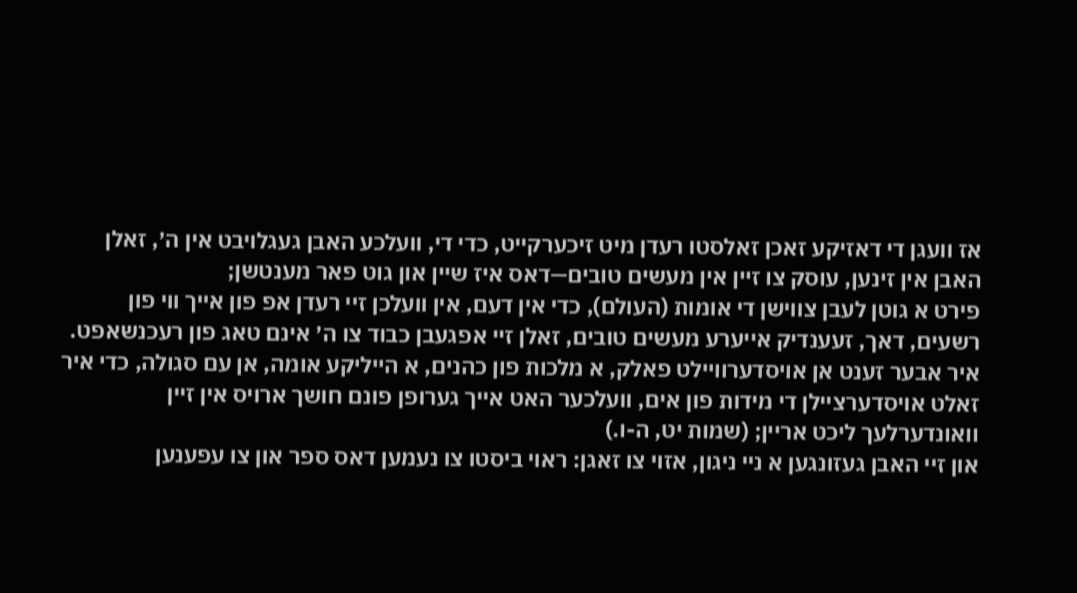אז וועגן די דאזיקע זאכן זאלסטו רעדן מיט זיכערקייט, כדי די, וועלכע האבן געגלויבט אין ה׳, זאלן האבן אין זינען, עוסק צו זיין אין מעשים טובים—דאס איז שיין און גוט פאר מענטשן;
פירט א גוטן לעבן צווישן די אומות (העולם), כדי אין דעם, אין וועלכן זיי רעדן אפ פון אייך ווי פון רשעים, דאך, זעענדיק אייערע מעשים טובים, זאלן זיי אפגעבן כבוד צו ה׳ אינם טאג פון רעכנשאפט.
איר אבער זענט אן אויסדערוויילט פאלק, א מלכות פון כהנים, א הייליקע אומה, אן עם סגולה, כדי איר זאלט אויסדערציילן די מידות פון אים, וועלכער האט אייך גערופן פונם חושך ארויס אין זיין וואונדערלעך ליכט אריין; (שמות יט, ה-ו.)
און זיי האבן געזונגען א ניי ניגון, אזוי צו זאגן: ראוי ביסטו צו נעמען דאס ספר און צו עפענען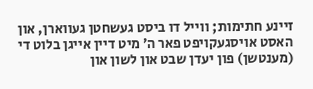זיינע חתימות; ווייל דו ביסט געשחטן געווארן, און האסט אויסגעקויפט פאר ה׳ מיט דיין אייגן בלוט די (מענטשן) פון יעדן שבט און לשון און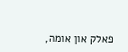פאלק און אומה,